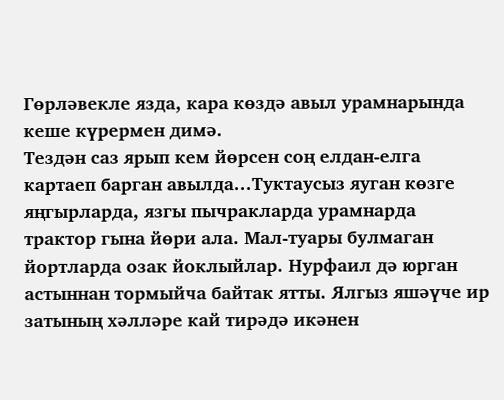Гөрләвекле язда, кара көздә авыл урамнарында кеше күрермен димә.
Тездән саз ярып кем йөрсен соң елдан-елга картаеп барган авылда...Туктаусыз яуган көзге яңгырларда, язгы пычракларда урамнарда трактор гына йөри ала. Мал-туары булмаган йортларда озак йоклыйлар. Нурфаил дә юрган астыннан тормыйча байтак ятты. Ялгыз яшәүче ир затының хәлләре кай тирәдә икәнен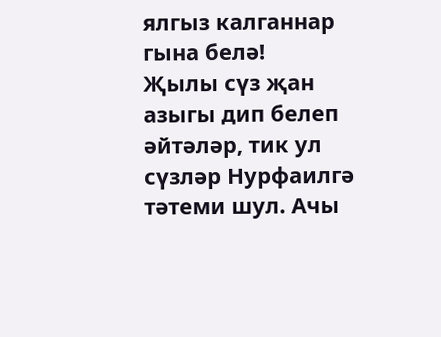ялгыз калганнар гына белә!
Җылы сүз җан азыгы дип белеп әйтәләр, тик ул сүзләр Нурфаилгә тәтеми шул. Ачы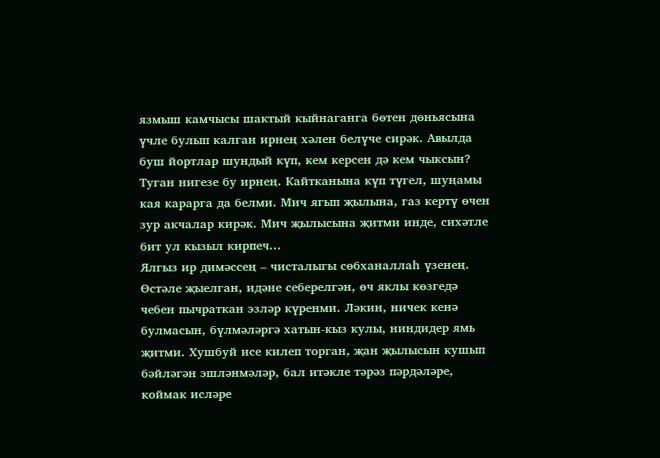язмыш камчысы шактый кыйнаганга бөтен дөньясына үчле булып калган ирнең хәлен белүче сирәк. Авылда буш йортлар шундый күп, кем керсен дә кем чыксын?
Туган нигезе бу ирнең. Кайтканына күп түгел, шуңамы кая карарга да белми. Мич ягып җылына, газ кертү өчен зур акчалар кирәк. Мич җылысына җитми инде, сихәтле бит ул кызыл кирпеч...
Ялгыз ир димәссең – чисталыгы сөбханаллаһ үзенең. Өстәле җыелган, идәне себерелгән, өч яклы көзгедә чебен пычраткан эзләр күренми. Ләкин, ничек кенә булмасын, бүлмәләргә хатын-кыз кулы, ниндидер ямь җитми. Хушбуй исе килеп торган, җан җылысын кушып бәйләгән эшләнмәләр, бал итәкле тәрәз пәрдәләре, коймак исләре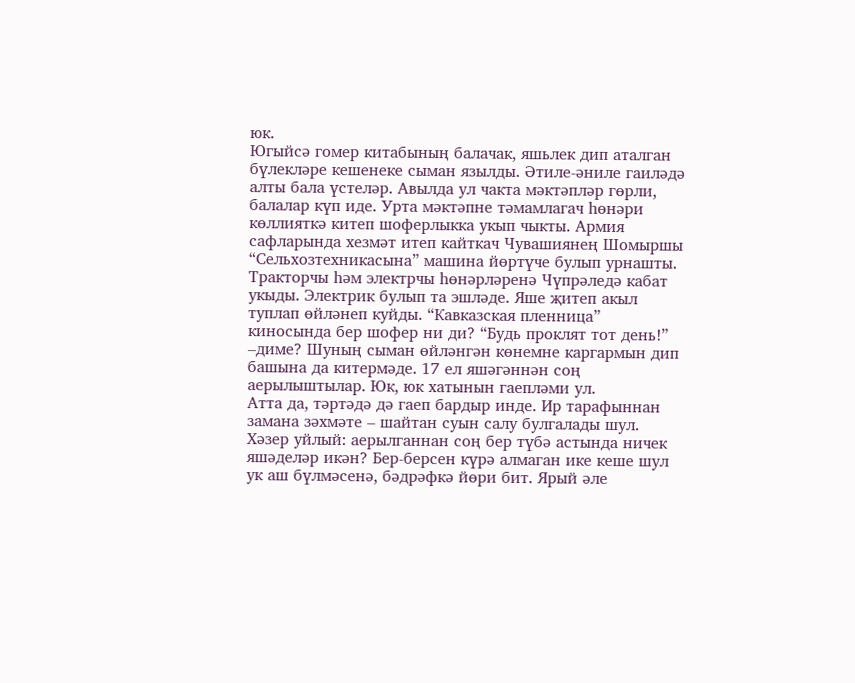юк.
Югыйсә гомер китабының балачак, яшьлек дип аталган бүлекләре кешенеке сыман язылды. Әтиле-әниле гаиләдә алты бала үстеләр. Авылда ул чакта мәктәпләр гөрли, балалар күп иде. Урта мәктәпне тәмамлагач һөнәри көллияткә китеп шоферлыкка укып чыкты. Армия сафларында хезмәт итеп кайткач Чувашиянең Шомыршы “Сельхозтехникасына” машина йөртүче булып урнашты.
Тракторчы һәм электрчы һөнәрләренә Чүпрәледә кабат укыды. Электрик булып та эшләде. Яше җитеп акыл туплап өйләнеп куйды. “Кавказская пленница” киносында бер шофер ни ди? “Будь проклят тот день!” –диме? Шуның сыман өйләнгән көнемне каргармын дип башына да китермәде. 17 ел яшәгәннән соң аерылыштылар. Юк, юк хатынын гаепләми ул.
Атта да, тәртәдә дә гаеп бардыр инде. Ир тарафыннан замана зәхмәте – шайтан суын салу булгалады шул. Хәзер уйлый: аерылганнан соң бер түбә астында ничек яшәделәр икән? Бер-берсен күрә алмаган ике кеше шул ук аш бүлмәсенә, бәдрәфкә йөри бит. Ярый әле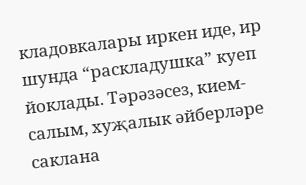кладовкалары иркен иде, ир шунда “раскладушка” куеп йоклады. Тәрәзәсез, кием-салым, хуҗалык әйберләре саклана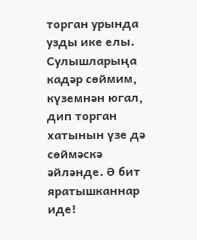торган урында узды ике елы. Сулышларыңа кадәр сөймим, күземнән югал, дип торган хатынын үзе дә сөймәскә әйләнде. Ә бит яратышканнар иде!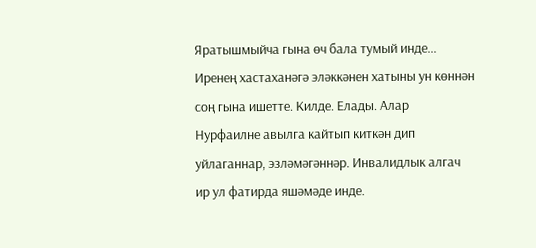Яратышмыйча гына өч бала тумый инде...
Иренең хастаханәгә эләккәнен хатыны ун көннән соң гына ишетте. Килде. Елады. Алар Нурфаилне авылга кайтып киткән дип уйлаганнар, эзләмәгәннәр. Инвалидлык алгач ир ул фатирда яшәмәде инде.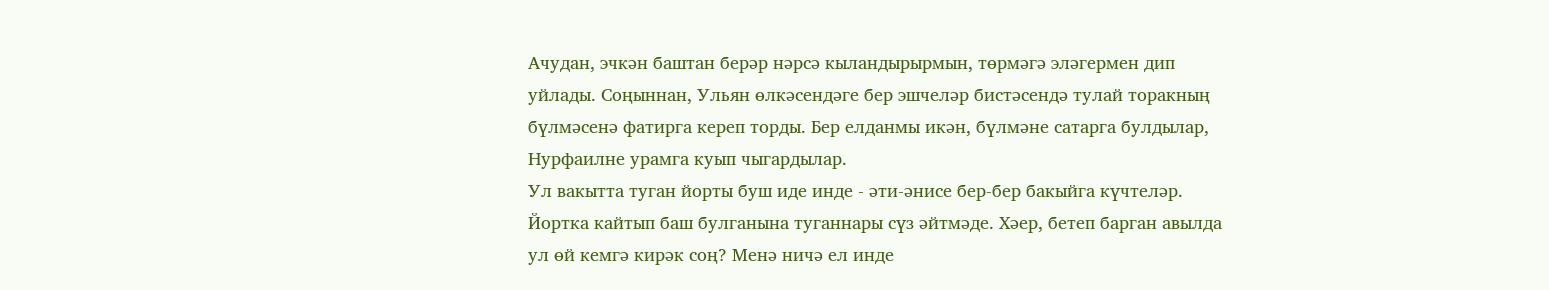Ачудан, эчкән баштан берәр нәрсә кыландырырмын, төрмәгә эләгермен дип уйлады. Соңыннан, Ульян өлкәсендәге бер эшчеләр бистәсендә тулай торакның бүлмәсенә фатирга кереп торды. Бер елданмы икән, бүлмәне сатарга булдылар, Нурфаилне урамга куып чыгардылар.
Ул вакытта туган йорты буш иде инде - әти-әнисе бер-бер бакыйга күчтеләр. Йортка кайтып баш булганына туганнары сүз әйтмәде. Хәер, бетеп барган авылда ул өй кемгә кирәк соң? Менә ничә ел инде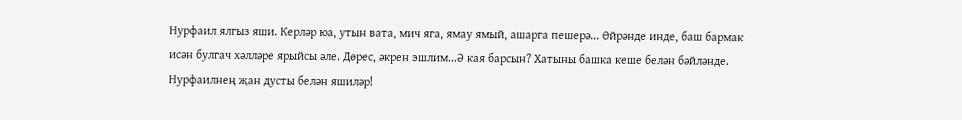Нурфаил ялгыз яши. Керләр юа, утын вата, мич яга, ямау ямый, ашарга пешерә... Өйрәнде инде, баш бармак исән булгач хәлләре ярыйсы әле. Дөрес, әкрен эшлим...Ә кая барсын? Хатыны башка кеше белән бәйләнде. Нурфаилнең җан дусты белән яшиләр!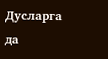Дусларга да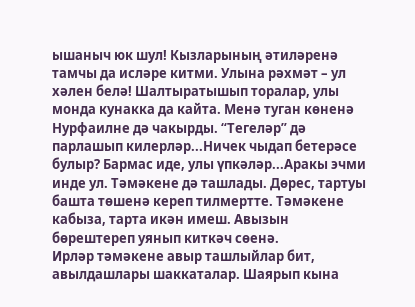ышаныч юк шул! Кызларының әтиләренә тамчы да исләре китми. Улына рәхмәт – ул хәлен белә! Шалтыратышып торалар, улы монда кунакка да кайта. Менә туган көненә Нурфаилне дә чакырды. “Тегеләр” дә парлашып килерләр...Ничек чыдап бетерәсе булыр? Бармас иде, улы үпкәләр...Аракы эчми инде ул. Тәмәкене дә ташлады. Дөрес, тартуы башта төшенә кереп тилмертте. Тәмәкене кабыза, тарта икән имеш. Авызын бөрештереп уянып киткәч сөенә.
Ирләр тәмәкене авыр ташлыйлар бит, авылдашлары шаккаталар. Шаярып кына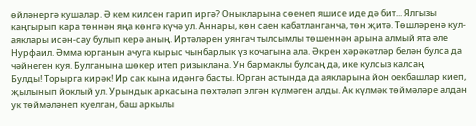өйләнергә кушалар. Ә кем килсен гарип иргә? Оныкларына сөенеп яшисе иде дә бит... Ялгызы каңгырып кара төннән яңа көнгә күчә ул. Аннары, көн саен кабатланганча, төн җитә. Төшләренә кул-аяклары исән-сау булып керә аның. Иртәләрен уянгач тылсымлы төшеннән арына алмый ята әле Нурфаил. Әмма юрганын ачуга кырыс чынбарлык үз кочагына ала. Әкрен хәрәкәтләр белән булса да чәйнеген куя. Булганына шөкер итеп ризыклана. Ун бармаклы булсаң да, ике кулсыз калсаң
Булды! Торырга кирәк! Ир сак кына идәнгә басты. Юрган астында да аякларына йон оекбашлар киеп, җылынып йоклый ул. Урындык аркасына пөхтәләп элгән күлмәген алды. Ак күлмәк төймәләре алдан ук төймәләнеп куелган, баш аркылы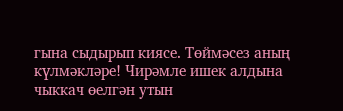гына сыдырып киясе. Төймәсез аның күлмәкләре! Чирәмле ишек алдына чыккач өелгән утын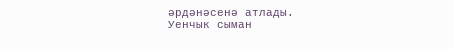әрдәнәсенә атлады.
Уенчык сыман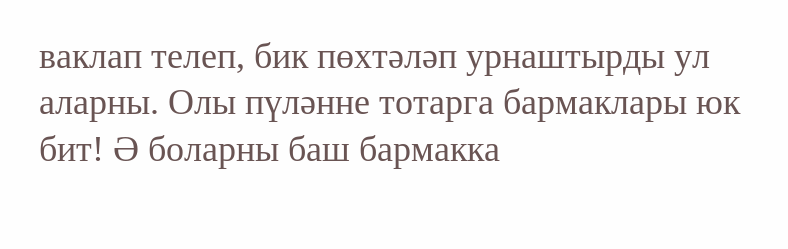ваклап телеп, бик пөхтәләп урнаштырды ул аларны. Олы пүләнне тотарга бармаклары юк бит! Ә боларны баш бармакка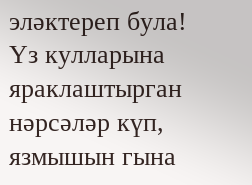эләктереп була!
Үз кулларына яраклаштырган нәрсәләр күп, язмышын гына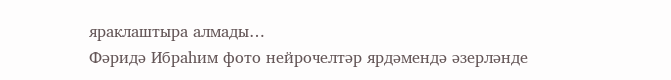яраклаштыра алмады…
Фәридә Ибраһим фото нейрочелтәр ярдәмендә әзерләнде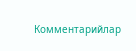Комментарийлар